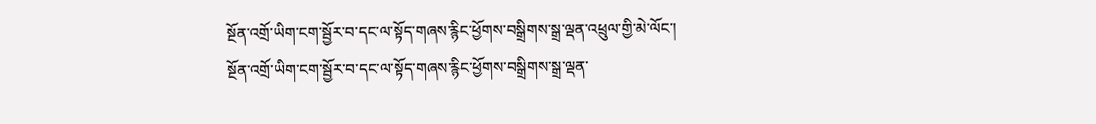སྔོན་འགྲོ་ཡིག་ངག་སྦྱོར་བ་དང་ལ་སྟོད་གཞས་རྙིང་ཕྱོགས་བསྒྲིགས་སྒྲ་ལྡན་འཕྲུལ་གྱི་མེ་ལོང་།
སྔོན་འགྲོ་ཡིག་ངག་སྦྱོར་བ་དང་ལ་སྟོད་གཞས་རྙིང་ཕྱོགས་བསྒྲིགས་སྒྲ་ལྡན་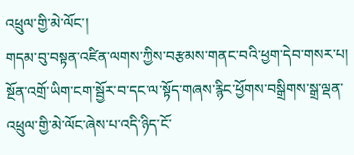འཕྲུལ་གྱི་མེ་ལོང་།
གདམ་བུ་བསྟན་འཛིན་ལགས་ཀྱིས་བརྩམས་གནང་བའི་ཕྱག་དེབ་གསར་པ། སྔོན་འགྲོ་ཡིག་ངག་སྦྱོར་བ་དང་ལ་སྟོད་གཞས་རྙིང་ཕྱོགས་བསྒྲིགས་སྒྲ་ལྡན་འཕྲུལ་གྱི་མེ་ལོང་ཞེས་པ་འདི་ཉིད་ངོ་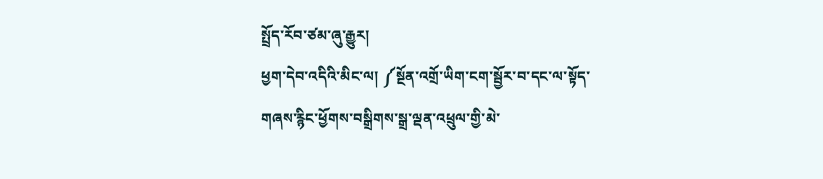སྤྲོད་རོབ་ཙམ་ཞུ་རྒྱུར།
ཕྱག་དེབ་འདིའི་མིང་ལ། ༼སྔོན་འགྲོ་ཡིག་ངག་སྦྱོར་བ་དང་ལ་སྟོད་གཞས་རྙིང་ཕྱོགས་བསྒྲིགས་སྒྲ་ལྡན་འཕྲུལ་གྱི་མེ་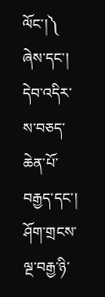ལོང་།༽ ཞེས་དང་། དེབ་འདིར་ས་བཅད་ཆེན་པོ་བརྒྱད་དང་། ཤོག་གྲངས་ལྔ་བརྒྱ་ཉི་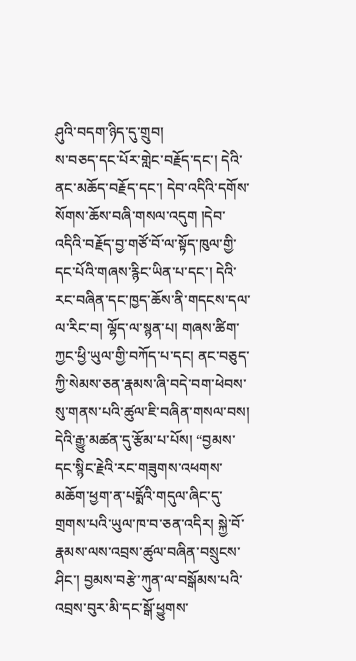ཤུའི་བདག་ཉིད་དུ་གྲུབ།
ས་བཅད་དང་པོར་གླེང་བརྗོད་དང་། དེའི་ནང་མཆོད་བརྗོད་དང་། དེབ་འདིའི་དགོས་སོགས་ཆོས་བཞི་གསལ་འདུག །དེབ་འདིའི་བརྗོད་བྱ་གཙོ་བོ་ལ་སྟོད་ཁུལ་གྱི་དང་པོའི་གཞས་རྙིང་ཡིན་པ་དང་། དེའི་རང་བཞིན་དང་ཁྱད་ཆོས་ནི་གདངས་དལ་ལ་རིང་བ། ལྷོད་ལ་སྙན་པ། གཞས་ཚིག་ཀྱང་ཕྱི་ཡུལ་གྱི་བཀོད་པ་དང། ནང་བཅུད་ཀྱི་སེམས་ཅན་རྣམས་ཞི་བདེ་བག་ཕེབས་སུ་གནས་པའི་ཚུལ་ཇི་བཞིན་གསལ་བས། དེའི་རྒྱུ་མཚན་དུ་རྩོམ་པ་པོས། “བྱམས་དང་སྙིང་རྗེའི་རང་གཟུགས་འཕགས་མཆོག་ཕྱག་ན་པདྨོའི་གདུལ་ཞིང་དུ་གྲགས་པའི་ཡུལ་ཁ་བ་ཅན་འདིར། སྐྱེ་བོ་རྣམས་ལས་འབྲས་ཚུལ་བཞིན་བསྲུངས་ཤིང་། བྱམས་བརྩེ་ཀུན་ལ་བསྒོམས་པའི་འབྲས་བུར་མི་དང་སྒོ་ཕྱུགས་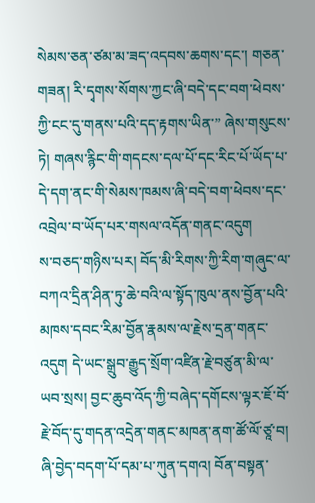སེམས་ཅན་ཙམ་མ་ཟད་འདབས་ཆགས་དང་། གཅན་གཟན། རི་དྭགས་སོགས་ཀྱང་ཞི་བདེ་དང་བག་ཕེབས་ཀྱི་ངང་དུ་གནས་པའི་དད་རྟགས་ཡིན་” ཞེས་གསུངས་ཏེ། གཞས་རྙིང་གི་གདངས་དལ་པོ་དང་རིང་པོ་ཡོད་པ་དེ་དག་ནང་གི་སེམས་ཁམས་ཞི་བདེ་བག་ཕེབས་དང་འབྲེལ་བ་ཡོད་པར་གསལ་འདོན་གནང་འདུག
ས་བཅད་གཉིས་པར། བོད་མི་རིགས་ཀྱི་རིག་གཞུང་ལ་བཀའ་དྲིན་ཤིན་ཏུ་ཆེ་བའི་ལ་སྟོད་ཁུལ་ནས་བྱོན་པའི་མཁས་དབང་རིམ་བྱོན་རྣམས་ལ་རྗེས་དྲན་གནང་འདུག དེ་ཡང་སྒྲུབ་རྒྱུད་སྲོག་འཛིན་རྗེ་བཙུན་མི་ལ་ཡབ་སྲས། བྱང་ཆུབ་འོད་ཀྱི་བཞེད་དགོངས་ལྟར་ཇོ་བོ་རྗེ་བོད་དུ་གདན་འདྲེན་གནང་མཁན་ནག་ཚོ་ལོ་ཙཱ་བ། ཞི་བྱེད་བདག་པོ་དམ་པ་ཀུན་དགའ། བོན་བསྟན་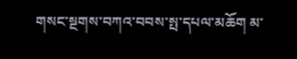གསང་སྔགས་བཀའ་བབས་སྤ་དཔལ་མཆོག མ་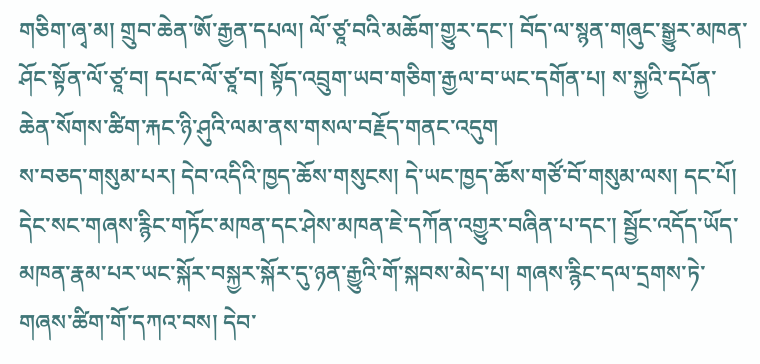གཅིག་ཞྭ་མ། གྲུབ་ཆེན་ཨོ་རྒྱན་དཔལ། ལོ་ཙཱ་བའི་མཆོག་གྱུར་དང་། བོད་ལ་སྙན་གཞུང་སྒྱུར་མཁན་ཤོང་སྟོན་ལོ་ཙཱ་བ། དཔང་ལོ་ཙཱ་བ། སྟོད་འབྲུག་ཡབ་གཅིག་རྒྱལ་བ་ཡང་དགོན་པ། ས་སྐྱའི་དཔོན་ཆེན་སོགས་ཚིག་རྐང་ཉི་ཤུའི་ལམ་ནས་གསལ་བརྗོད་གནང་འདུག
ས་བཅད་གསུམ་པར། དེབ་འདིའི་ཁྱད་ཆོས་གསུངས། དེ་ཡང་ཁྱད་ཆོས་གཙོ་བོ་གསུམ་ལས། དང་པོ། དེང་སང་གཞས་རྙིང་གཏོང་མཁན་དང་ཤེས་མཁན་ཇེ་དཀོན་འགྱུར་བཞིན་པ་དང་། སྦྱོང་འདོད་ཡོད་མཁན་རྣམ་པར་ཡང་སྐོར་བསྐྱར་སྐོར་དུ་ཉན་རྒྱུའི་གོ་སྐབས་མེད་པ། གཞས་རྙིང་དལ་དྲགས་ཏེ་གཞས་ཚིག་གོ་དཀའ་བས། དེབ་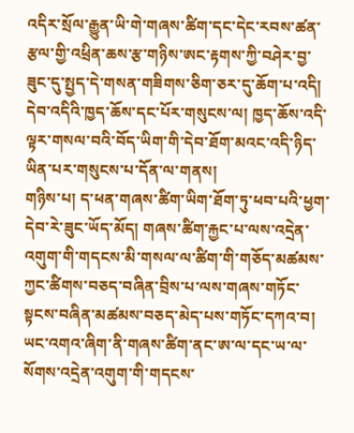འདིར་སྲོལ་རྒྱུན་ཡི་གེ་གཞས་ཚིག་དང་དེང་རབས་ཚན་རྩལ་གྱི་འཕྲིན་ཆས་རྩ་གཉིས་ཨང་རྟགས་ཀྱི་བཤེར་བྱ་ཟུང་དུ་སྤྱད་དེ་གསན་གཟིགས་ཅིག་ཅར་དུ་ཆོག་པ་འདི། དེབ་འདིའི་ཁྱད་ཆོས་དང་པོར་གསུངས་ལ། ཁྱད་ཆོས་འདི་ལྟར་གསལ་བའི་བོད་ཡིག་གི་དེབ་ཐོག་མའང་འདི་ཉིད་ཡིན་པར་གསུངས་པ་དོན་ལ་གནས།
གཉིས་པ། ད་ཕན་གཞས་ཚིག་ཡིག་ཐོག་ཏུ་ཕབ་པའི་ཕྱག་དེབ་རེ་ཟུང་ཡོད་མོད། གཞས་ཚིག་རྐྱང་པ་ལས་འདྲེན་འགུག་གི་གདངས་མི་གསལ་ལ་ཚིག་གི་གཅོད་མཚམས་ཀྱང་ཚིགས་བཅད་བཞིན་བྲིས་པ་ལས་གཞས་གཏོང་སྟངས་བཞིན་མཚམས་བཅད་མེད་པས་གཏོང་དཀའ་བ། ཡང་འགའ་ཞིག་ནི་གཞས་ཚིག་ནང་ཨ་ལ་དང་ཡ་ལ་སོགས་འདྲེན་འགུག་གི་གདངས་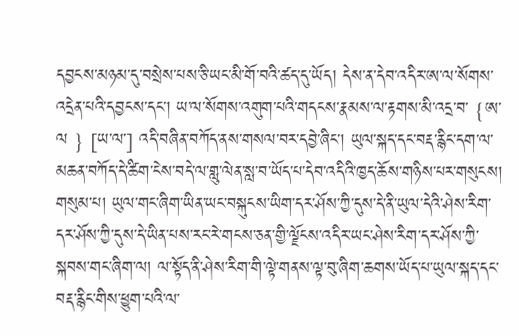དབྱངས་མཉམ་དུ་བསྲེས་པས་ཅི་ཡང་མི་གོ་བའི་ཚད་དུ་ཡོད། དེས་ན་དེབ་འདིར་ཨ་ལ་སོགས་འདྲེན་པའི་དབྱངས་དང་། ཡ་ལ་སོགས་འགུག་པའི་གདངས་རྣམས་ལ་རྟགས་མི་འདྲ་བ་ {ཨ་ལ } [ཡ་ལ་] འདི་བཞིན་བཀོད་ནས་གསལ་བར་དབྱེ་ཞིང་། ཡུལ་སྐད་དང་བརྡ་རྙིང་དག་ལ་མཆན་བཀོད་དེ་ཚིག་ངེས་བདེ་ལ་གླུ་ལེན་སླ་བ་ཡོད་པ་དེབ་འདིའི་ཁྱད་ཆོས་གཉིས་པར་གསུངས།
གསུམ་པ། ཡུལ་གང་ཞིག་ཡིན་ཡང་བསྐུངས་ཡིག་དར་ཤོས་ཀྱི་དུས་དེ་ནི་ཡུལ་དེའི་ཤེས་རིག་དར་ཤོས་ཀྱི་དུས་དེ་ཡིན་པས་རང་རེ་གངས་ཅན་གྱི་ལྗོངས་འདིར་ཡང་ཤེས་རིག་དར་ཤོས་ཀྱི་སྐབས་གང་ཞིག་ལ། ལ་སྟོད་ནི་ཤེས་རིག་གི་ལྟེ་གནས་ལྟ་བུ་ཞིག་ཆགས་ཡོད་པ་ཡུལ་སྐད་དང་བརྡ་རྙིང་གིས་ཕྱུག་པའི་ལ་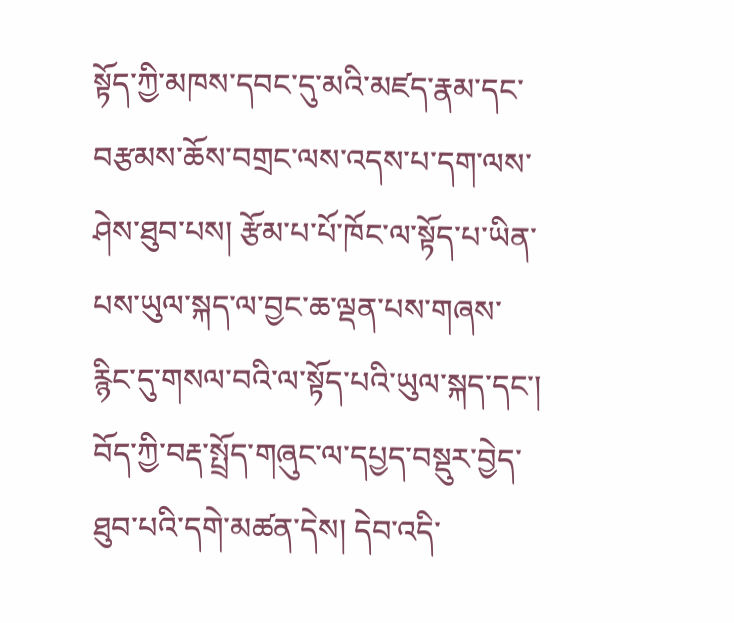སྟོད་ཀྱི་མཁས་དབང་དུ་མའི་མཛད་རྣམ་དང་བརྩམས་ཆོས་བགྲང་ལས་འདས་པ་དག་ལས་ཤེས་ཐུབ་པས། རྩོམ་པ་པོ་ཁོང་ལ་སྟོད་པ་ཡིན་པས་ཡུལ་སྐད་ལ་བྱང་ཆ་ལྡན་པས་གཞས་རྙིང་དུ་གསལ་བའི་ལ་སྟོད་པའི་ཡུལ་སྐད་དང་། བོད་ཀྱི་བརྡ་སྤྲོད་གཞུང་ལ་དཔྱད་བསྡུར་བྱེད་ཐུབ་པའི་དགེ་མཚན་དེས། དེབ་འདི་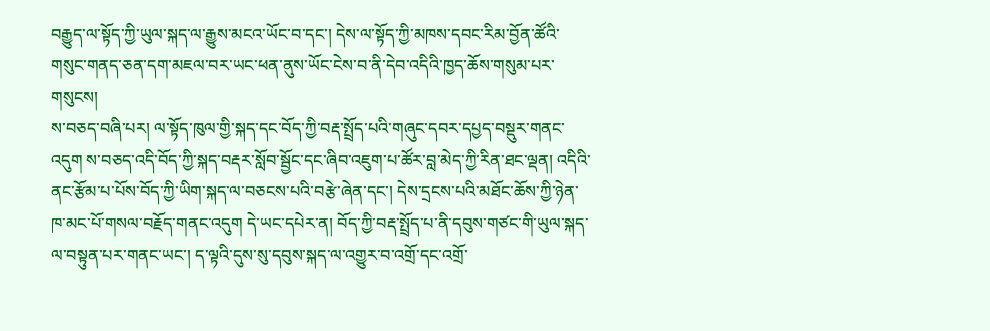བརྒྱུད་ལ་སྟོད་ཀྱི་ཡུལ་སྐད་ལ་རྒྱུས་མངའ་ཡོང་བ་དང་། དེས་ལ་སྟོད་ཀྱི་མཁས་དབང་རིམ་བྱོན་ཚོའི་གསུང་གནད་ཅན་དག་མཇལ་བར་ཡང་ཕན་ནུས་ཡོང་ངེས་བ་ནི་དེབ་འདིའི་ཁྱད་ཆོས་གསུམ་པར་གསུངས།
ས་བཅད་བཞི་པར། ལ་སྟོད་ཁུལ་གྱི་སྐད་དང་བོད་ཀྱི་བརྡ་སྤྲོད་པའི་གཞུང་དབར་དཔྱད་བསྡུར་གནང་འདུག ས་བཅད་འདི་བོད་ཀྱི་སྐད་བརྡར་སློབ་སྦྱོང་དང་ཞིབ་འཇུག་པ་ཚོར་བླ་མེད་ཀྱི་རིན་ཐང་ལྡན། འདིའི་ནང་རྩོམ་པ་པོས་བོད་ཀྱི་ཡིག་སྐད་ལ་བཅངས་པའི་བརྩེ་ཞེན་དང་། དེས་དྲངས་པའི་མཐོང་ཆོས་ཀྱི་ཉེན་ཁ་མང་པོ་གསལ་བརྗོད་གནང་འདུག དེ་ཡང་དཔེར་ན། བོད་ཀྱི་བརྡ་སྤྲོད་པ་ནི་དབུས་གཙང་གི་ཡུལ་སྐད་ལ་བསྟུན་པར་གནང་ཡང་། ད་ལྟའི་དུས་སུ་དབུས་སྐད་ལ་འགྱུར་བ་འགྲོ་དང་འགྲོ་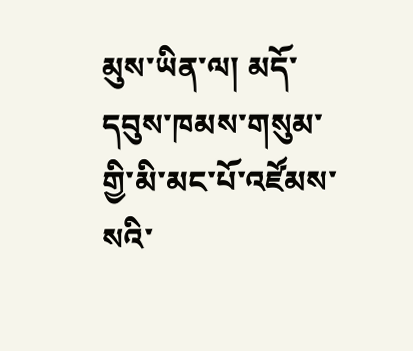མུས་ཡིན་ལ། མདོ་དབུས་ཁམས་གསུམ་གྱི་མི་མང་པོ་འཛོམས་སའི་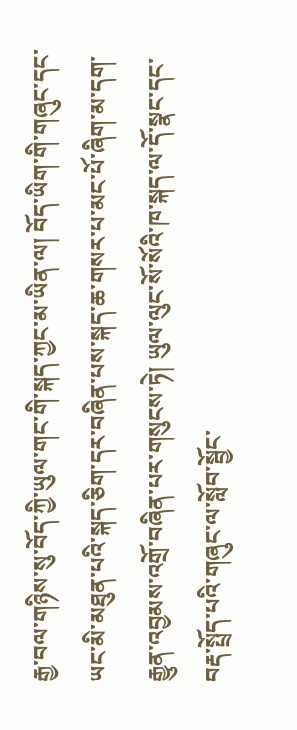རྒྱ་བལ་གཉིས་སུ་བོད་ཀྱི་ཡུལ་གང་གི་སྐད་ཀྱང་མ་ཡིན་ལ། བོད་ཡིག་གི་གཞུང་དང་ཡང་མི་མཐུན་པའི་སྐད་ཅིག་དར་བཞིན་པས་སྐད་ཆ་གསར་པ་མང་པོ་ཞིག་མ་དག་རྒྱུན་འབྱམས་འགྲོ་བཞིན་པར་གསུངས་ཏེ། ཡུལ་ལུང་སོ་སོའི་ཁ་སྐད་ལ་དོ་སྣང་དང་བརྡ་སྤྲོད་པའི་གཞུང་ལ་སློབ་སྦྱོང་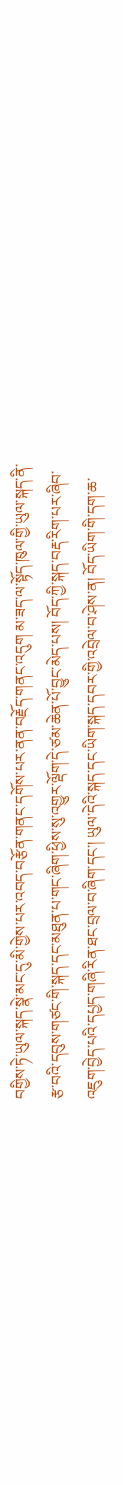བགྱིས་ཏེ་ཡུལ་སྐད་སྣེ་མང་དུ་མི་གྱེས་པར་འབད་བརྩོན་གནང་དགོས་པར་ནན་བརྗོད་གནང་འདུག མ་ཟད་ལ་སྟོད་ཁུལ་གྱི་ཡུལ་སྐད་ནི་རྩ་བའི་དབུས་གཙང་གི་སྐད་དང་མཐུན་པ་གང་ཞིག་ཕྱིས་སུ་འགྱུར་ལྡོག་དེ་ཙམ་ཆེན་པོ་བྱུང་མེད་པས། བོད་ཀྱི་སྐད་བརྡ་རིག་པར་ཞིབ་འཇུག་བྱེད་པའི་དཔྱད་གཞི་རིན་ཐང་བྲལ་བ་ཞིག་དང་། ཡུལ་དེའི་སྐད་དང་ཡིག་སྐད་དབར་གྱི་འབྲེལ་བ་ཤེས་ན། བོད་ཡིག་གི་དག་ཆ་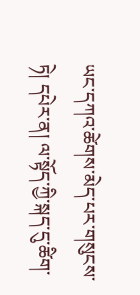ཡང་དཀའ་ཚེགས་མེད་པར་གསུངས་ཏེ། དཔེར་ན། ལ་སྟོད་ཀྱི་སྐད་དུ་ཚིག་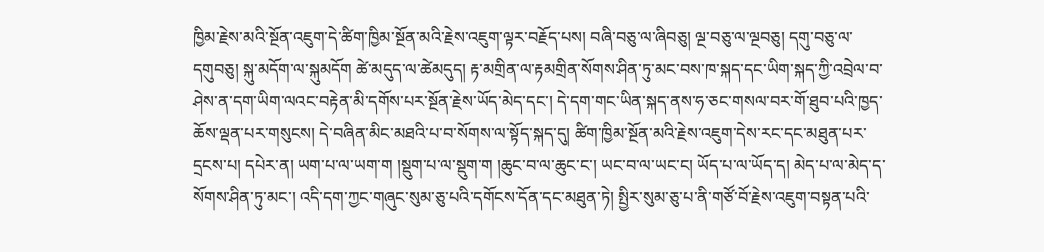ཁྱིམ་རྗེས་མའི་སྔོན་འཇུག་དེ་ཚིག་ཁྱིམ་སྔོན་མའི་རྗེས་འཇུག་ལྟར་བརྗོད་པས། བཞི་བཅུ་ལ་ཞིབཅུ། ལྔ་བཅུ་ལ་ལྔབཅུ། དགུ་བཅུ་ལ་དགུབཅུ། སྐུ་མདོག་ལ་སྐུམདོག ཚེ་མདུད་ལ་ཚེམདུད། རྟ་མགྲིན་ལ་རྟམགྲིན་སོགས་ཤིན་ཏུ་མང་བས་ཁ་སྐད་དང་ཡིག་སྐད་ཀྱི་འབྲེལ་བ་ཤེས་ན་དག་ཡིག་ལའང་བརྟེན་མི་དགོས་པར་སྔོན་རྗེས་ཡོད་མེད་དང་། དེ་དག་གང་ཡིན་སྐད་ནས་ཧ་ཅང་གསལ་བར་གོ་ཐུབ་པའི་ཁྱད་ཆོས་ལྡན་པར་གསུངས། དེ་བཞིན་མིང་མཐའི་པ་བ་སོགས་ལ་སྟོད་སྐད་དུ། ཚིག་ཁྱིམ་སྔོན་མའི་རྗེས་འཇུག་དེས་རང་དང་མཐུན་པར་དྲངས་པ། དཔེར་ན། ཡག་པ་ལ་ཡག་ག །སྡུག་པ་ལ་སྡུག་ག །ཆུང་བ་ལ་ཆུང་ང་། ཡང་བ་ལ་ཡང་ང། ཡོད་པ་ལ་ཡོད་ད། མེད་པ་ལ་མེད་ད་སོགས་ཤིན་ཏུ་མང་། འདི་དག་ཀྱང་གཞུང་སུམ་ཅུ་པའི་དགོངས་དོན་དང་མཐུན་ཏེ། སྤྱིར་སུམ་ཅུ་པ་ནི་གཙོ་བོ་རྗེས་འཇུག་བསྟན་པའི་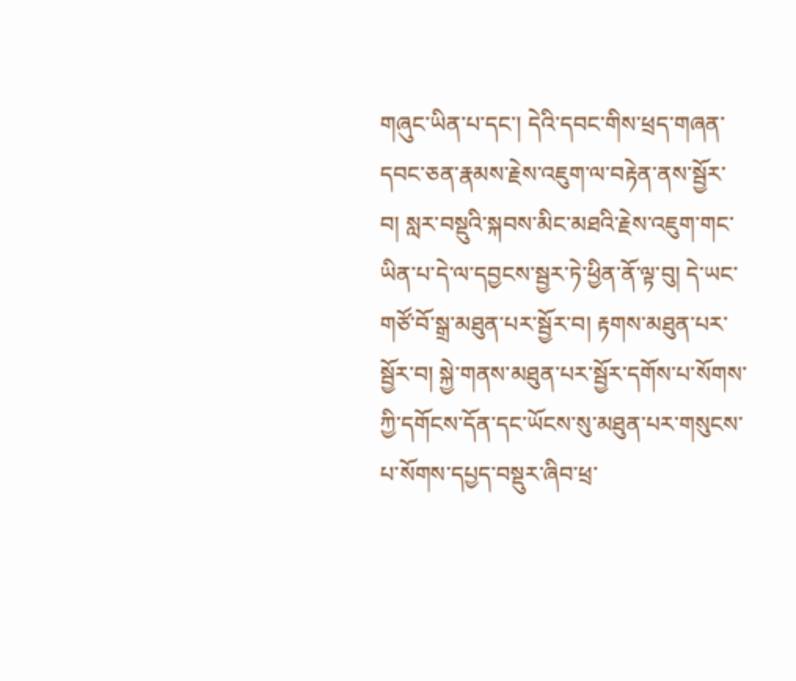གཞུང་ཡིན་པ་དང་། དེའི་དབང་གིས་ཕྲད་གཞན་དབང་ཅན་རྣམས་རྗེས་འཇུག་ལ་བརྟེན་ནས་སྦྱོར་བ། སླར་བསྡུའི་སྐབས་མིང་མཐའི་རྗེས་འཇུག་གང་ཡིན་པ་དེ་ལ་དབྱངས་སྦྱར་ཏེ་ཕྱིན་ནོ་ལྟ་བུ། དེ་ཡང་གཙོ་བོ་སྒྲ་མཐུན་པར་སྦྱོར་བ། རྟགས་མཐུན་པར་སྦྱོར་བ། སྐྱེ་གནས་མཐུན་པར་སྦྱོར་དགོས་པ་སོགས་ཀྱི་དགོངས་དོན་དང་ཡོངས་སུ་མཐུན་པར་གསུངས་པ་སོགས་དཔྱད་བསྡུར་ཞིབ་ཕྲ་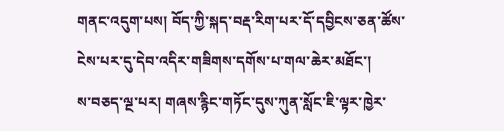གནང་འདུག་པས། བོད་ཀྱི་སྐད་བརྡ་རིག་པར་དོ་དབྱིངས་ཅན་ཚོས་ངེས་པར་དུ་དེབ་འདིར་གཟིགས་དགོས་པ་གལ་ཆེར་མཐོང་།
ས་བཅད་ལྔ་པར། གཞས་རྙིང་གཏོང་དུས་ཀུན་སློང་ཇི་ལྟར་ཁྱེར་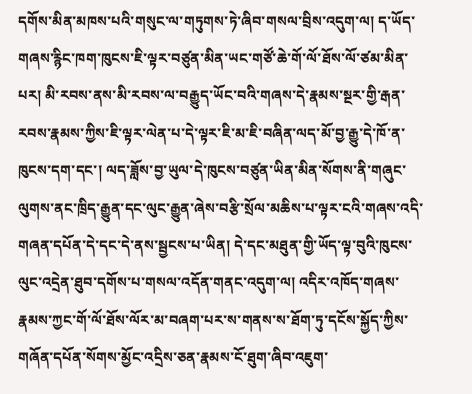དགོས་མིན་མཁས་པའི་གསུང་ལ་གཏུགས་ཏེ་ཞིབ་གསལ་བྲིས་འདུག་ལ། ད་ཡོད་གཞས་རྙིང་ཁག་ཁུངས་ཇི་ལྟར་བཙུན་མིན་ཡང་གཙོ་ཆེ་གོ་ལོ་ཐོས་ལོ་ཙམ་མིན་པར། མི་རབས་ནས་མི་རབས་ལ་བརྒྱུད་ཡོང་བའི་གཞས་དེ་རྣམས་སྔར་གྱི་རྒན་རབས་རྣམས་ཀྱིས་ཇི་ལྟར་ལེན་པ་དེ་ལྟར་ཇི་མ་ཇི་བཞིན་ལད་མོ་བྱ་རྒྱུ་དེ་ཁོ་ན་ཁུངས་དག་དང་། ལད་ཟློས་བྱ་ཡུལ་དེ་ཁུངས་བཙུན་ཡིན་མིན་སོགས་ནི་གཞུང་ལུགས་ནང་ཁྲིད་རྒྱུན་དང་ལུང་རྒྱུན་ཞེས་བརྩི་སྲོལ་མཆིས་པ་ལྟར་ངའི་གཞས་འདི་གཞན་དཔོན་དེ་དང་དེ་ནས་སྦྱངས་པ་ཡིན། དེ་དང་མཐུན་གྱི་ཡོད་ལྟ་བུའི་ཁུངས་ལུང་འདྲེན་ཐུབ་དགོས་པ་གསལ་འདོན་གནང་འདུག་ལ། འདིར་འཁོད་གཞས་རྣམས་ཀྱང་གོ་ལོ་ཐོས་ལོར་མ་བཞག་པར་ས་གནས་ས་ཐོག་ཏུ་དངོས་སྐྱོད་ཀྱིས་གཞོན་དཔོན་སོགས་མྱོང་འདྲིས་ཅན་རྣམས་ངོ་ཐུག་ཞིབ་འཇུག་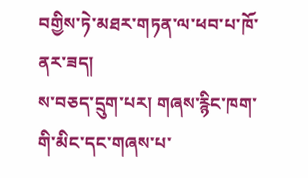བགྱིས་ཏེ་མཐར་གཏན་ལ་ཕབ་པ་ཁོ་ནར་ཟད།
ས་བཅད་དྲུག་པར། གཞས་རྙིང་ཁག་གི་མིང་དང་གཞས་པ་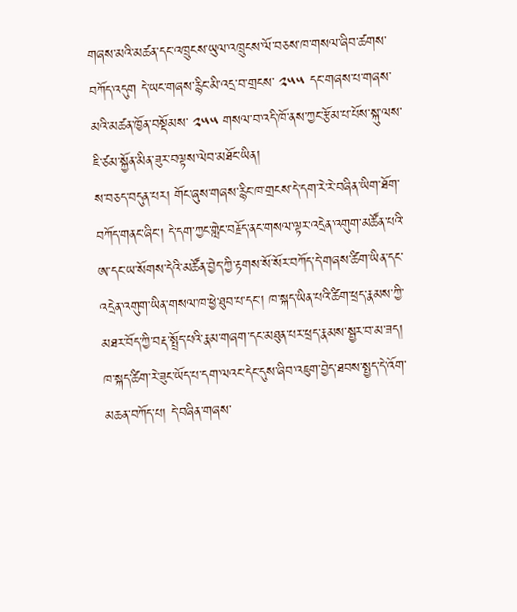གཞས་མའི་མཚན་དང་འཁྲུངས་ཡུལ་འཁྲུངས་ལོ་བཅས་ཁ་གསལ་ཞིབ་ཚགས་བཀོད་འདུག དེ་ཡང་གཞས་རྙིང་མི་འདྲ་བ་གྲངས་ ༢༥༥ དང་གཞས་པ་གཞས་མའི་མཚན་ཁྱོན་བསྡོམས་ ༢༥༥ གསལ་བ་འདི་ཁོ་ནས་ཀྱང་རྩོམ་པ་པོས་སྐུ་ལས་ཇི་ཙམ་སྐྱོན་མིན་ཟུར་བལྟས་ལེབ་མཐོང་ཡིན།
ས་བཅད་བདུན་པར། གོང་ཞུས་གཞས་རྙིང་ཁ་གྲངས་དེ་དག་རེ་རེ་བཞིན་ཡིག་ཐོག་བཀོད་གནང་ཞིང་། དེ་དག་ཀྱང་གླེང་བརྗོད་ནང་གསལ་ལྟར་འདྲེན་འགུག་མཚོན་པའི་ཨ་དང་ཡ་སོགས་དེའི་མཚོན་བྱེད་ཀྱི་རྟགས་སོ་སོར་བཀོད་དེ་གཞས་ཚིག་ཡིན་དང་འདྲེན་འགུག་ཡིན་གསལ་ཁ་ཕྱེ་ཐུབ་པ་དང་། ཁ་སྐད་ཡིན་པའི་ཚིག་ཕྲད་རྣམས་ཀྱི་མཐར་བོད་ཀྱི་བརྡ་སྤྲོད་པའི་རྣམ་གཞག་དང་མཐུན་པར་ཕྲད་རྣམས་སྦྱར་བ་མ་ཟད། ཁ་སྐད་ཚིག་རེ་ཟུང་ཡོད་པ་དག་ལའང་དེང་དུས་ཞིབ་འཇུག་བྱེད་ཐབས་སྤྱད་དེ་འོག་མཆན་བཀོད་པ། དེ་བཞིན་གཞས་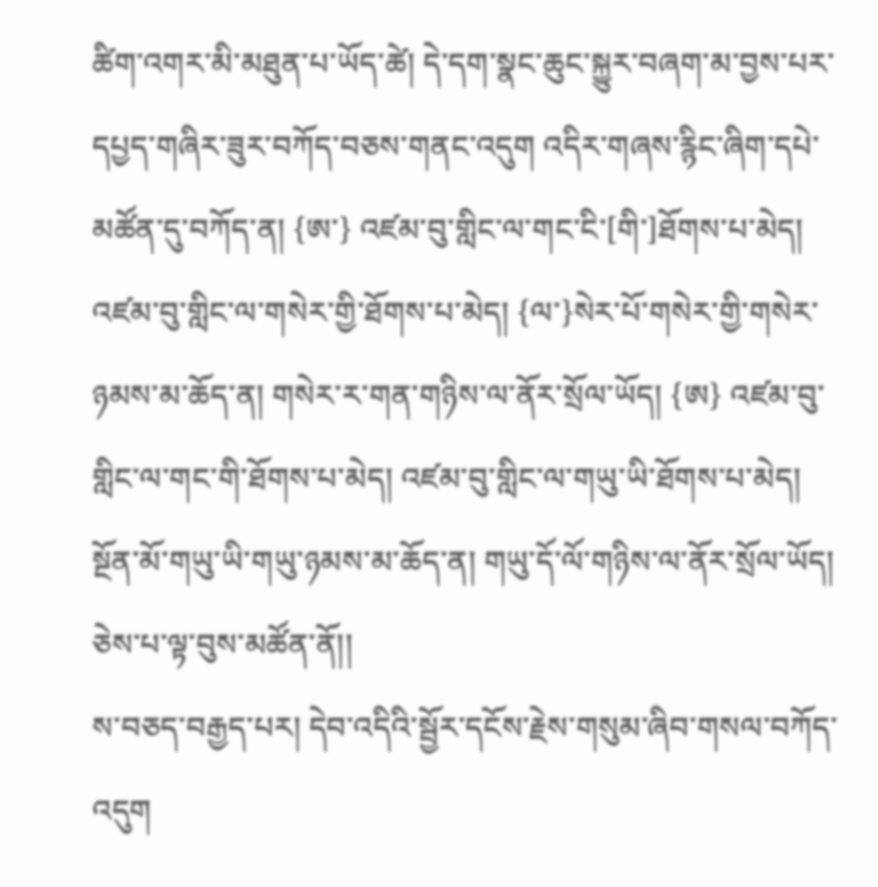ཚིག་འགར་མི་མཐུན་པ་ཡོད་ཚེ། དེ་དག་སྣང་ཆུང་སྐྱུར་བཞག་མ་བྱས་པར་དཔྱད་གཞིར་ཟུར་བཀོད་བཅས་གནང་འདུག འདིར་གཞས་རྙིང་ཞིག་དཔེ་མཚོན་དུ་བཀོད་ན། {ཨ་} འཛམ་བུ་གླིང་ལ་གང་ངི་[གི་]ཐོགས་པ་མེད། འཛམ་བུ་གླིང་ལ་གསེར་གྱི་ཐོགས་པ་མེད། {ལ་}སེར་པོ་གསེར་གྱི་གསེར་ཉམས་མ་ཆོད་ན། གསེར་ར་གན་གཉིས་ལ་ནོར་སྲོལ་ཡོད། {ཨ} འཛམ་བུ་གླིང་ལ་གང་གི་ཐོགས་པ་མེད། འཛམ་བུ་གླིང་ལ་གཡུ་ཡི་ཐོགས་པ་མེད། སྔོན་མོ་གཡུ་ཡི་གཡུ་ཉམས་མ་ཆོད་ན། གཡུ་དོ་ལོ་གཉིས་ལ་ནོར་སྲོལ་ཡོད། ཅེས་པ་ལྟ་བུས་མཚོན་ནོ།།
ས་བཅད་བརྒྱད་པར། དེབ་འདིའི་སྦྱོར་དངོས་རྗེས་གསུམ་ཞིབ་གསལ་བཀོད་འདུག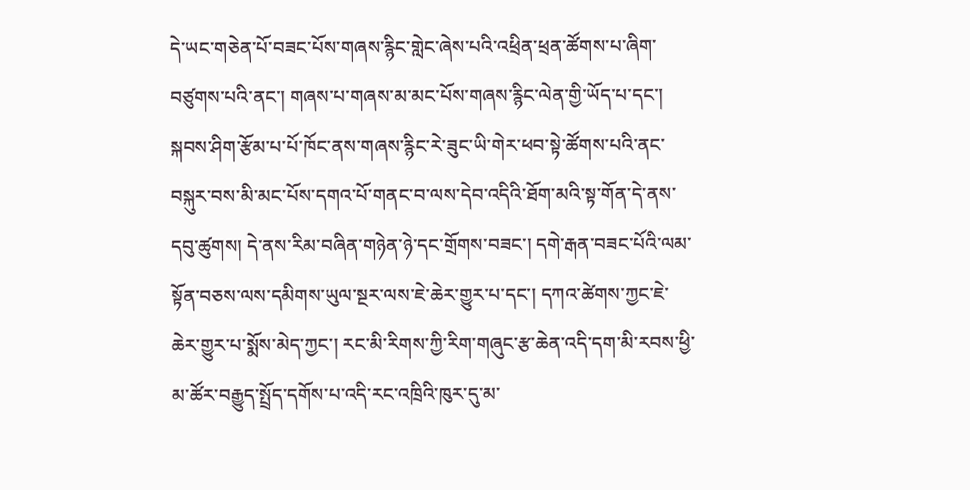དེ་ཡང་གཅེན་པོ་བཟང་པོས་གཞས་རྙིང་གླེང་ཞེས་པའི་འཕྲིན་ཕྲན་ཚོགས་པ་ཞིག་བཙུགས་པའི་ནང་། གཞས་པ་གཞས་མ་མང་པོས་གཞས་རྙིང་ལེན་གྱི་ཡོད་པ་དང་། སྐབས་ཤིག་རྩོམ་པ་པོ་ཁོང་ནས་གཞས་རྙིང་རེ་ཟུང་ཡི་གེར་ཕབ་སྟེ་ཚོགས་པའི་ནང་བསྐུར་བས་མི་མང་པོས་དགའ་པོ་གནང་བ་ལས་དེབ་འདིའི་ཐོག་མའི་སྟ་གོན་དེ་ནས་དབུ་ཚུགས། དེ་ནས་རིམ་བཞིན་གཉེན་ཉེ་དང་གྲོགས་བཟང་། དགེ་རྒན་བཟང་པོའི་ལམ་སྟོན་བཅས་ལས་དམིགས་ཡུལ་སྔར་ལས་ཇེ་ཆེར་གྱུར་པ་དང་། དཀའ་ཚེགས་ཀྱང་ཇེ་ཆེར་གྱུར་པ་སྨོས་མེད་ཀྱང་། རང་མི་རིགས་ཀྱི་རིག་གཞུང་རྩ་ཆེན་འདི་དག་མི་རབས་ཕྱི་མ་ཚོར་བརྒྱུད་སྤྲོད་དགོས་པ་འདི་རང་འཁྲིའི་ཁུར་དུ་མ་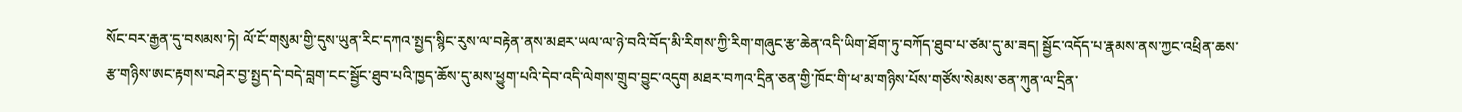སོང་བར་རྒྱན་དུ་བསམས་ཏེ། ལོ་ངོ་གསུམ་གྱི་དུས་ཡུན་རིང་དཀའ་སྤྱད་སྙིང་རུས་ལ་བརྟེན་ནས་མཐར་ཡལ་ལ་ཉེ་བའི་བོད་མི་རིགས་ཀྱི་རིག་གཞུང་རྩ་ཆེན་འདི་ཡིག་ཐོག་ཏུ་བཀོད་ཐུབ་པ་ཙམ་དུ་མ་ཟད། སྦྱོང་འདོད་པ་རྣམས་ནས་ཀྱང་འཕྲིན་ཆས་རྩ་གཉིས་ཨང་རྟགས་བཤེར་བྱ་སྤྱད་དེ་བདེ་བླག་ངང་སྦྱོང་ཐུབ་པའི་ཁྱད་ཆོས་དུ་མས་ཕྱུག་པའི་དེབ་འདི་ལེགས་གྲུབ་བྱུང་འདུག མཐར་བཀའ་དྲིན་ཅན་གྱི་ཁོང་གི་ཕ་མ་གཉིས་པོས་གཙོས་སེམས་ཅན་ཀུན་ལ་དྲིན་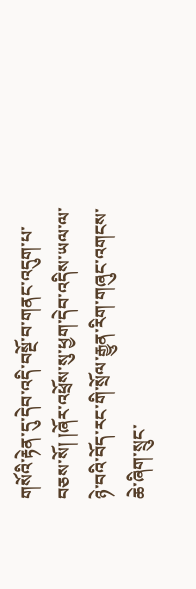གསོའི་རྟེན་དུ་དེབ་འདི་བསྔོ་བ་གནང་འདུག་པ་བཅས་སོ། །ཞོར་འཕྲོས་སུ་ཕྱག་དེབ་འདིས་ཡལ་ལ་ཉེ་བའི་བོད་རང་གི་སྲོལ་རྒྱུན་རིག་གཞུང་འགངས་ཆེ་ཞིག་སྲུང་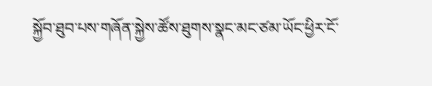སྐྱོབ་ཐུབ་པས་གཞོན་སྐྱེས་ཚོས་ཐུགས་སྣང་མང་ཙམ་ཡོང་ཕྱིར་ངོ་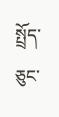སྤྲོད་ཅུང་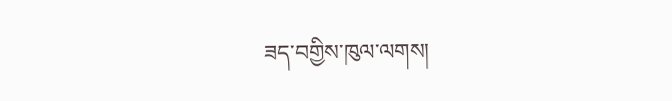ཟད་བགྱིས་ཁུལ་ལགས།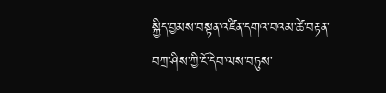སྐྱིད་བྱམས་བསྟན་འཛིན་དགའ་བའམ་ཚེ་བརྟན་བཀྲ་ཤིས་ཀྱི་ངོ་དེབ་ལས་བཏུས་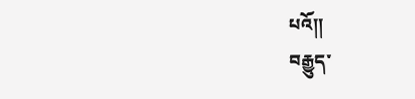པའོ།།
བརྒྱུད་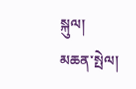སྐུལ།
མཆན་སྤེལ།